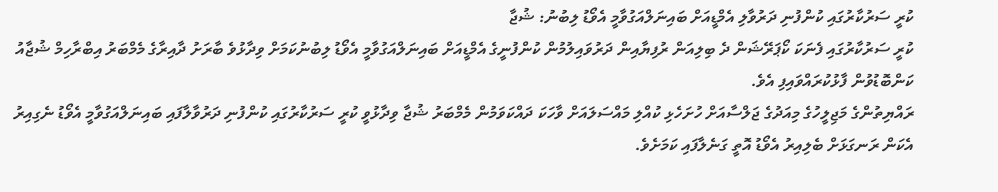ކުރީ ސަރުކާރުގައި ކުންފުނި ދަރުވާލި އެމްޑީއަށް ބައިނަލްއަގުވާމީ އެވޯޑު ލިބުނު: ޝުޖާ
ކުރީ ސަރުކާރުގައި ފެނަކަ ކޯޕަރޭޝަން ދެ ބިލިއަން ރުފިޔާއިން ދަރުވައިލުމުން ކުންފުނީގެ އެމްޑީއަށް ބައިނަލްއަގުވާމީ އެވޯޑު ލިބުނުކަމަށް ވިދާޅުވެ ބާރަށު ދާއިރާގެ މެމްބަރު އިބްރާހިމް ޝުޖާއު ކަންބޮޑުވުން ފާޅުކުރައްވައިފި އެވެ.
ރައްޔިތުންގެ މަޖިލީހުގެ މިއަދުގެ ޖަލްސާއަށް ހުށަހެޅި ކުއްލި މައްސަލައަށް ވާހަކަ ދައްކަވަމުން މެމްބަރު ޝުޖާ ވިދާޅުވީ ކުރީ ސަރުކާރުގައި ކުންފުނި ދަރުވާލާފައި ބައިނަލްއަގުވާމީ އެވޯޑު ނެގިއިރު އެކަން ރަނގަޅަށް ބެލިއިރު އެވޯޑު އޮތީ ގަނެލާފައި ކަމަށެވެ.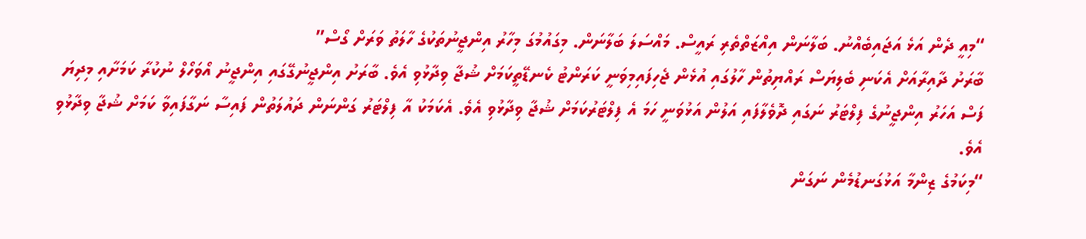“މިއީ ދެން އަޅެ އަޖައިބެއްނު. ބަލާނަން އިއްޒަތްތެރި ރައީސް. މައްސަލަ ބަލާނަން. މިގައުމުގަ މިހާރު އިންޖީނުތަކުގެ ހާލަތު ވަރަށް ގޯސް”
ބާރަށު ދާއިރާއަށް އެކަނި ބެލިޔަސް ރައްޔިތުން ހާލުގައި އުޅެން ޖެހިފައިމިވަނީ ކަރަންޓު ކެނޑޭތީކަމަށް ޝުޖާ ވިދާޅުވި އެވެ. ބާރަށު އިންޖީނުގޭގައި އިންޖީނު އޯވަހޯލް ނުކުރާ ކަމަށާއި މިދިޔަ ފަސް އަހަރު އިންޖީނުގެ ފިލްޓަރު ނަގައި ދޮވެލާފައި އަލުން އަޅުވަނީ ހަމަ އެ ފިލްޓަރުކަމަށް ޝުޖާ ވިދާޅުވި އެވެ. އެކަމަކު އާ ފިލްޓަރު ގަންނަން ދައުލަތުން ފައިސާ ނަގާފައިވާ ކަމަށް ޝުޖާ ވިދާޅުވި އެވެ.
“މިކަމުގެ ޒިންމާ އަޅުގަނޑުމެން ނަގަން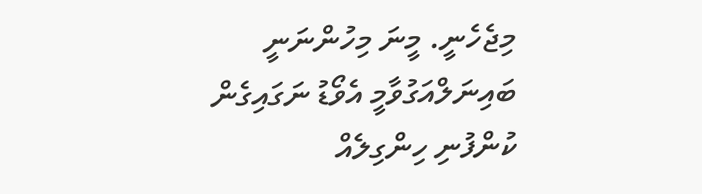މިޖެހެނީ. މީނަ މިހުންނަނީ ބައިނަލްއަގުވާމީ އެވޯޑު ނަގައިގެން ކުންފުނި ހިންގިލެއް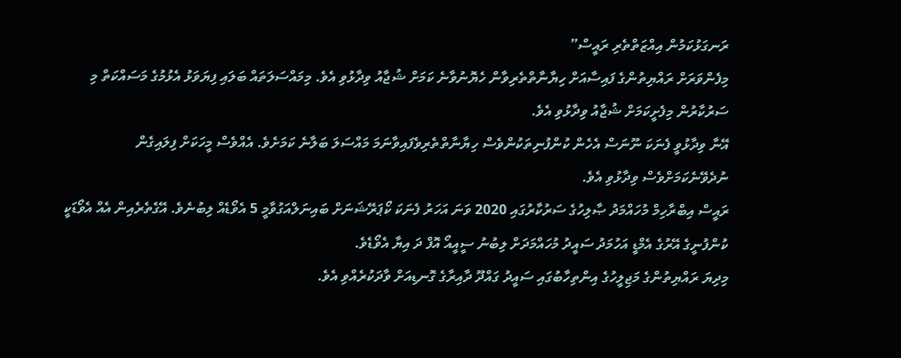ރަނގަޅުކަމުން އިއްޒަތްތެރި ރައީސް”
މިފެންވަރަށް ރައްޔިތުންގެ ފައިސާއަށް ހިޔާނާތްތެރިވާން ހެޔޮނުވާނެ ކަމަށް ޝުޖާއު ވިދާޅުވި އެވެ. މިމައްސަލަތައް ބަލައި ފިޔަވަޅު އެޅުމުގެ މަސައްކަތް މި ސަރުކާރުން މިފެށީކަމަށް ޝުޖާއު ވިދާޅުވި އެވެ.
އޭނާ ވިދާޅުވީ ފެނަކަ ނޫނަސް އެހެން ކުންފުނިތަކުންވެސް ހިޔާނާތްތެރިވެފައިވާނަމަ މައްސަލަ ބަލާނެ ކަމަށެވެ. އެއްވެސް މީހަކަށް ފިލައިގެން ނުދެވޭނެކަމަށްވެސް ވިދާޅުވި އެވެ.
ރައީސް އިބްރާހިމް މުހައްމަދު ޞާލިހުގެ ސަރުކާރުގައި 2020 ވަނަ އަހަރު ފެނަކަ ކޯޕަރޭޝަނަށް ބައިނަލްއަގުވާމީ 5 އެވޯޑެއް ލިބުނެވެ. އޭގެތެރެއިން އެއް އެވޯޑަކީ ކުންފުނީގެ އޭރުގެ އެމްޑީ އަހުމަދު ސައީދު މުހައްމަދަށް ލިބުނު ސީއީއޯ އޮފް ދަ އިޔާ އެވޯޑެވެ.
މިދިޔަ ރައްޔިތުންގެ މަޖިލީހުގެ އިންތިހާބުގައި ސައީދު ގައްދޫ ދާއިރާގެ ގޮނޑިއަށް ވާދަކުރެއްވި އެވެ.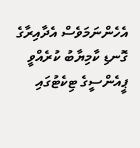އެހެންނަމަވެސް އެދާއިރާގެ ގޮނޑި ކާމިޔާބު ކުރެއްވީ ޕީއެންސީގެ ޓިކެޓުގައި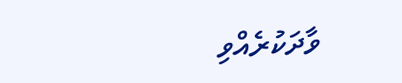ވާދަކުރެއްވި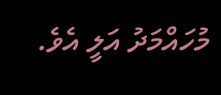މުހައްމަދު އަލީ އެވެ.